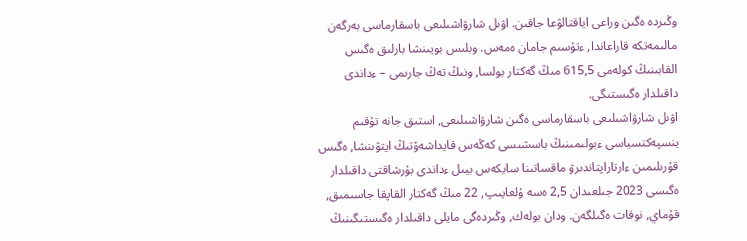وڭىردە ەگىن وراعى اياقتالۋعا جاقىن. اۋىل شارۋاشىلىعى باسقارماسى بەرگەن مالىمەتكە قاراعاندا, ءتۇسىم جامان ەمەس. وبلىس بويىنشا بارلىق ەگىس القابىنىڭ كولەمى 615,5 مىڭ گەكتار بولسا, ونىڭ تەڭ جارىمى – ءداندى داقىلدار ەگىستىگى.
اۋىل شارۋاشىلىعى باسقارماسى ەگىن شارۋاشىلىعى, استىق جانە تۇقىم ينسپەكتسياسى ءبولىمىنىڭ باسشىسى كەڭەس قايداشەۆتىڭ ايتۋىنشا, ەگىس قۇرىلىمىن ءارتاراپتاندىرۋ ماقساتىنا سايكەس بيىل ءداندى بۇرشاقتى داقىلدار ەگىسى 2023 جىلعىدان 2,5 ەسە ۇلعايىپ, 22 مىڭ گەكتار القاپقا جاسىمىق, قۇماي, نوقات ەگىلگەن. ودان بولەك, وڭىردەگى مايلى داقىلدار ەگىستىگىنىڭ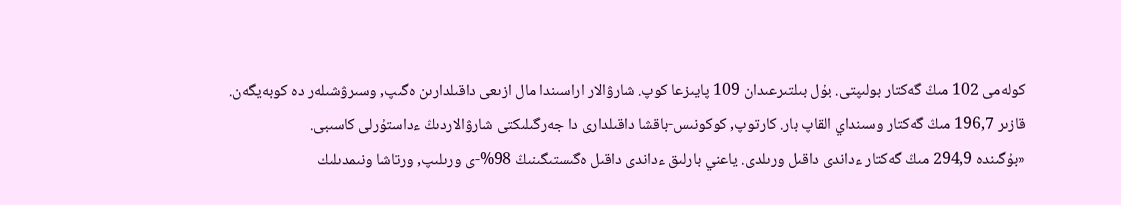كولەمى 102 مىڭ گەكتار بولىپتى. بۇل بىلتىرعىدان 109 پايىزعا كوپ. شارۋالار اراسىندا مال ازىعى داقىلدارىن ەگىپ, وسىرۋشىلەر دە كوبەيگەن. قازىر 196,7 مىڭ گەكتار وسىنداي القاپ بار. كارتوپ, كوكونىس-باقشا داقىلدارى دا جەرگىلىكتى شارۋالاردىڭ ءداستۇرلى كاسىبى.
«بۇگىندە 294,9 مىڭ گەكتار ءداندى داقىل ورىلدى. ياعني بارلىق ءداندى داقىل ەگىستىگىنىڭ 98%-ى ورىلىپ, ورتاشا ونىمدىلىك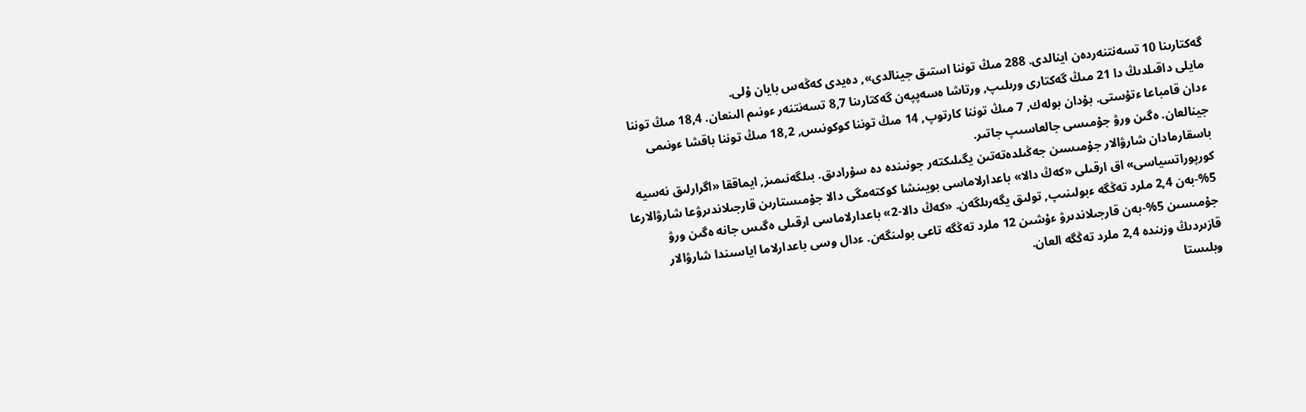گەكتارىنا 10 تسەنتنەردەن اينالدى. 288 مىڭ توننا استىق جينالدى», دەيدى كەڭەس بايان ۇلى.
مايلى داقىلدىڭ دا 21 مىڭ گەكتارى ورىلىپ, ورتاشا ەسەپپەن گەكتارىنا 8,7 تسەنتنەر ءونىم الىنعان. 18,4 مىڭ توننا ءدان قامباعا ءتۇستى. بۇدان بولەك, 7 مىڭ توننا كارتوپ, 14 مىڭ توننا كوكونىس, 18,2 مىڭ توننا باقشا ءونىمى جينالعان. ەگىن ورۋ جۇمىسى جالعاسىپ جاتىر.
باسقارمادان شارۋالار جۇمىسىن جەڭىلدەتەتىن يگىلىكتەر جونىندە دە سۇرادىق. بىلگەنىمىز, ايماققا «اگرارلىق نەسيە كورپوراتسياسى» اق ارقىلى «كەڭ دالا» باعدارلاماسى بويىنشا كوكتەمگى دالا جۇمىستارىن قارجىلاندىرۋعا شارۋالارعا 5%-بەن 2,4 ملرد تەڭگە ءبولىنىپ, تولىق يگەرىلگەن. «كەڭ دالا-2» باعدارلاماسى ارقىلى ەگىس جانە ەگىن ورۋ جۇمىسىن 5%-بەن قارجىلاندىرۋ ءۇشىن 12 ملرد تەڭگە تاعى بولىنگەن. ءدال وسى باعدارلاما اياسىندا شارۋالار قازىردىڭ وزىندە 2,4 ملرد تەڭگە العان.
وبلىستا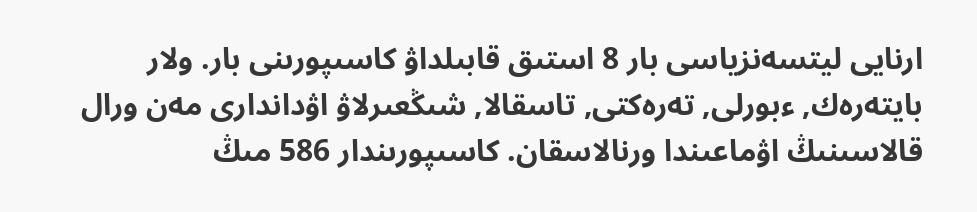ارنايى ليتسەنزياسى بار 8 استىق قابىلداۋ كاسىپورىنى بار. ولار بايتەرەك, ءبورلى, تەرەكتى, تاسقالا, شىڭعىرلاۋ اۋداندارى مەن ورال قالاسىنىڭ اۋماعىندا ورنالاسقان. كاسىپورىندار 586 مىڭ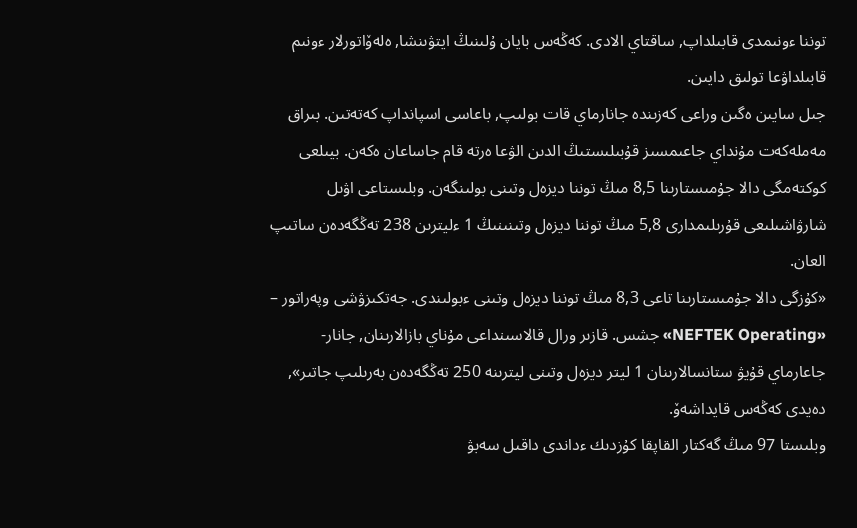توننا ءونىمدى قابىلداپ, ساقتاي الادى. كەڭەس بايان ۇلىنىڭ ايتۋىنشا, ەلەۆاتورلار ءونىم قابىلداۋعا تولىق دايىن.
جىل سايىن ەگىن وراعى كەزىندە جانارماي قات بولىپ, باعاسى اسپانداپ كەتەتىن. بىراق مەملەكەت مۇنداي جاعىمسىز قۇبىلىستىڭ الدىن الۋعا ەرتە قام جاساعان ەكەن. بيىلعى كوكتەمگى دالا جۇمىستارىنا 8,5 مىڭ توننا ديزەل وتىنى بولىنگەن. وبلىستاعى اۋىل شارۋاشىلىعى قۇرىلىمدارى 5,8 مىڭ توننا ديزەل وتىنىنىڭ 1 ءليترىن 238 تەڭگەدەن ساتىپ العان.
«كۇزگى دالا جۇمىستارىنا تاعى 8,3 مىڭ توننا ديزەل وتىنى ءبولىندى. جەتكىزۋشى وپەراتور – «NEFTEK Operating» جشس. قازىر ورال قالاسىنداعى مۇناي بازالارىنان, جانار-جاعارماي قۇيۋ ستانسالارىنان 1 ليتر ديزەل وتىنى ليترىنە 250 تەڭگەدەن بەرىلىپ جاتىر», دەيدى كەڭەس قايداشەۆ.
وبلىستا 97 مىڭ گەكتار القاپقا كۇزدىك ءداندى داقىل سەبۋ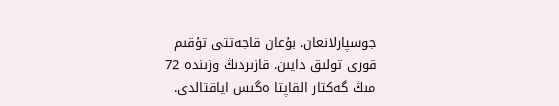جوسپارلانعان. بۇعان قاجەتتى تۇقىم قورى تولىق دايىن. قازىردىڭ وزىندە 72 مىڭ گەكتار القاپتا ەگىس اياقتالدى.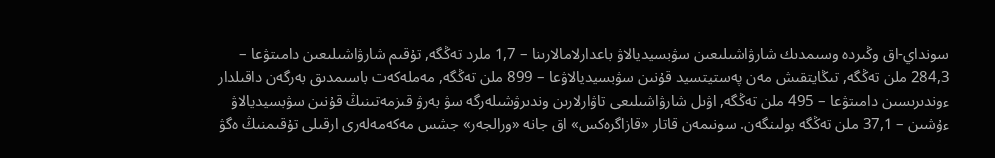سونداي-اق وڭىردە وسىمدىك شارۋاشىلىعىن سۋبسيديالاۋ باعدارلامالارىنا – 1,7 ملرد تەڭگە, تۇقىم شارۋاشىلىعىن دامىتۋعا – 284,3 ملن تەڭگە, تىڭايتقىش مەن پەستيتسيد قۇنىن سۋبسيديالاۋعا – 899 ملن تەڭگە, مەملەكەت باسىمدىق بەرگەن داقىلدار ءوندىرىسىن دامىتۋعا – 495 ملن تەڭگە, اۋىل شارۋاشىلىعى تاۋارلارىن وندىرۋشىلەرگە سۋ بەرۋ قىزمەتىنىڭ قۇنىن سۋبسيديالاۋ ءۇشىن – 37,1 ملن تەڭگە بولىنگەن. سونىمەن قاتار «قازاگرەكس» اق جانە «ورالجەر» جشس مەكەمەلەرى ارقىلى تۇقىمنىڭ ەگۋ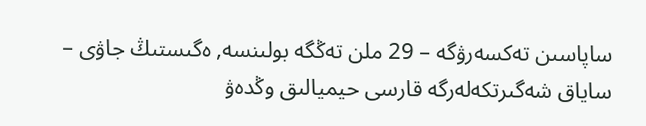ساپاسىن تەكسەرۋگە – 29 ملن تەڭگە بولىنسە, ەگىستىڭ جاۋى – ساياق شەگىرتكەلەرگە قارسى حيميالىق وڭدەۋ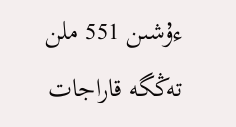ءۇشىن 551 ملن تەڭگە قاراجات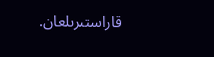قاراستىرىلعان.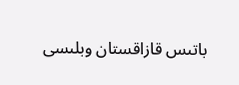باتىس قازاقستان وبلىسى